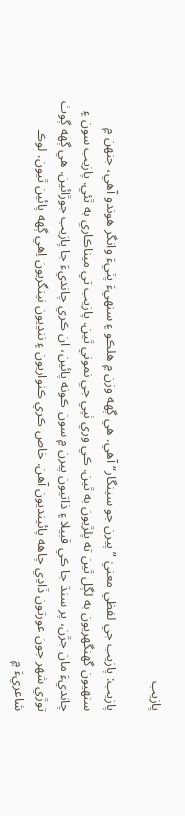پازيب

پازيب: پازيب جي لفظي معنيٰ ”پيرن جو سينگار“ آهي. هي ڳهه وزن ۾ هلڪو ۽ سنهيءَ پٽيءَ وانگر هوندو آهي، جنهن ۾ سنهيون گهنگهريون به لڳل ٿين ته پلڙيون به ٿين. ڪي وري ٺپي جي نموني ٿين. پازيب تي ميناڪاري به ٿئي. پازيب سون ۽ چانديءَ مان جڙن، پر سنڌ جا ڪي قبيلا ۽ ذاتيون پيرن ۾ سون ڪونه پائين، ان ڪري چانديءَ جا پازيب جوڙائين. هي ڳهه ڳوٺ توڙي شهر جون عورتون ڏاڍي چاهه پائينديون آهن. خاص ڪري ڪنواريون ۽ ننڍيون نينگريون اِهي ڳهه پائين ٿيون. لوڪ شاعريءَ ۾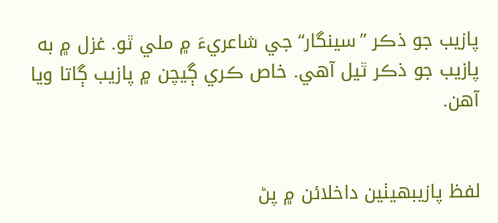پازيب جو ذڪر ”سينگار“ جي شاعريءَ ۾ ملي ٿو. غزل ۾ به پازيب جو ذڪر ٿيل آهي. خاص ڪري ڳيچن ۾ پازيب ڳاتا ويا آهن.


لفظ پازيبھيٺين داخلائن ۾ پڻ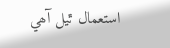استعمال ٿيل آھي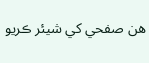هن صفحي کي شيئر ڪريو